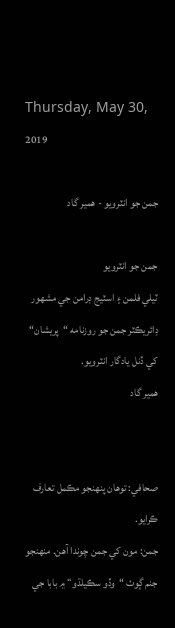Thursday, May 30, 2019

جمن جو انٽرويو - ھمير گاد

جمن جو انٽرويو
ٽيلي فلمن ۽ اسٽيج ڊرامن جي مشھور ڊائريڪٽر جمن جو روزنامه “پريشان“ کي ڏنل يادگار انٽرويو.
ھمير گاد


صحافي: توهان پنهنجو مڪمل تعارف ڪرايو.
جمن: مون کي جمن چوندا آھن. منهنجو جنم ڳوٺ “وڏو سڪيلڌو“ ۾ بابا جي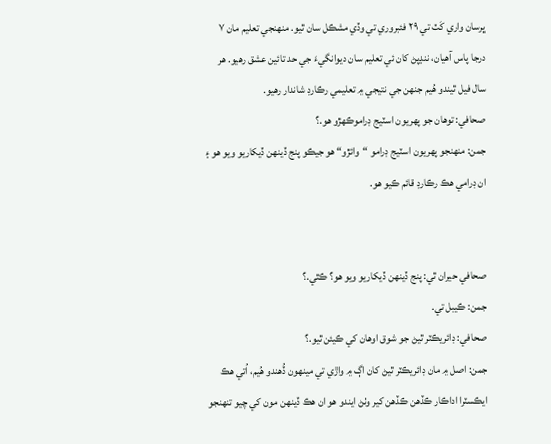ڀرسان واري کَٽ تي ۲۹ فئبروري تي وڏي مشڪل سان ٿيو. منهنجي تعليم مان ۷ درجا پاس آھيان، ننڍپڻ کان ئي تعليم سان ديوانگيءَ جي حد تائين عشق رهيو. هر سال فيل ٿيندو هُيم جنهن جي نتيجي ۾ تعليمي رڪارڊ شاندار رهيو.
صحافي: توهان جو پهريون اسٽيج ڊراموڪهڙو هو.؟
جمن: منهنجو پهريون اسٽيج ڊرامو “وائڙو“ هو جيڪو پنج ڏينهن ڏيکاريو ويو هو ۽ ان ڊرامي هڪ رڪارڊ قائم ڪيو هو.


صحافي حيران ٿي: پنج ڏينهن ڏيکاريو ويو هو؟ ڪٿي.؟
جمن: ڪيبل تي.
صحافي: ڊائريڪٽر ٿيڻ جو شوق اوهان کي ڪيئن ٿيو.؟
جمن: اصل ۾ مان ڊائريڪٽر ٿيڻ کان اڳ ۾ واڙي تي مينهون ڏُھندو هُيم، اُتي هڪ ايڪسٽرا اداڪار ڪڏھن ڪڏھن کير وٺڻ ايندو هو ان هڪ ڏينهن مون کي چيو تنهنجو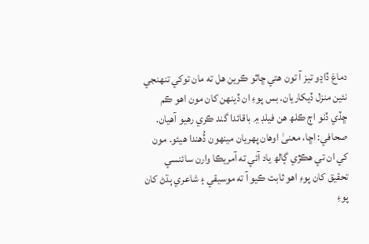دماغ ڏاڍو تيز آ تون هتي ڇاٿو ڪرين هل ته مان توکي تنهنجي نئين منزل ڏيکاريان. بس پوءِ ان ڏينهن کان مون اهو ڪم ڇڏي ڏنو اڄ ڪلھ هن فيلڊ ۾ باقائدا گند ڪري رهيو آھيان.
صحافي: اڇا، معنىٰ اوهان پهريان مينهون ڏُھندا هيئو. مون کي ان تي هڪڙي ڳالھ ياد آئي ته آمريڪا وارن سائنسي تحقيق کان پوءِ اهو ثابت ڪيو آ ته موسيقي ۽ شاعري ٻڌڻ کان پوءِ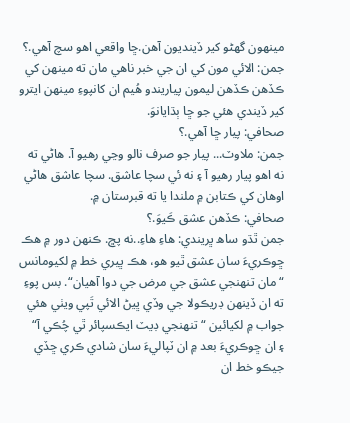مينهون گهڻو کير ڏينديون آھن.ڇا واقعي اهو سچ آھي.؟
جمن: الائي مون کي ان جي خبر ناهي مان ته مينهن کي ڪڏھن ڪڏھن ليمون پياريندو هُيم ان کانپوءِ مينهن ايترو کير ڏيندي هئي جو ڇا ٻڌايانوَ.
صحافي: پيار ڇا آھي.؟
جمن: ملاوٽ... پيار جو صرف نالو وڃي رهيو آ. ھاڻي ته نه اهو پيار رهيو آ ۽ نه ئي سچا عاشق. سچا عاشق هاڻي اوهان کي ڪتابن ۾ ملندا يا ته قبرستان ۾.
صحافي: ڪڏھن عشق ڪَيوَ.؟
جمن ٿڌو ساھ ڀريندي: هاءِ هاءِ..نه پڇ. ڪنهن دور ۾ هڪ ڇوڪريءَ سان عشق ٿيو هو، هڪ ڀيري خط ۾ لکيومانس “مان تنهنجي عشق جي مرض جي دوا آھيان“. بس پوءِ ته ان ڏينهن ڊريڪولا جي وڏي ڀيڻ الائي تَپي ويٺي هئي جواب ۾ لکيائين “ تنهنجي ڊيٽ ايڪسپائر ٿي چُڪي آ“
۽ ان ڇوڪريءَ بعد ۾ ان ٽپاليءَ سان شادي ڪري ڇڏي جيڪو خط ان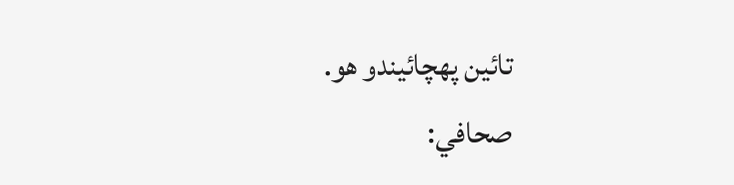تائين پهچائيندو هو.
صحافي: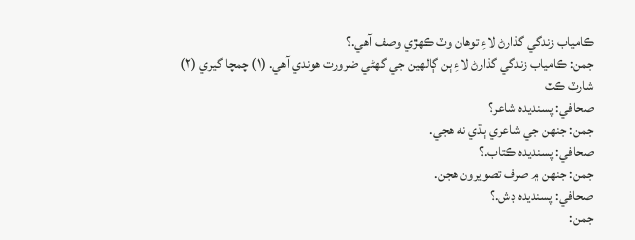ڪامياب زندگي گذارڻ لاءِ توهان وٽ ڪهڙي وصف آھي.؟
جمن: ڪامياب زندگي گذارڻ لاءِ ٻن ڳالهين جي گهڻي ضرورت هوندي آھي. (۱) چمچا گيري (۲) شارٽ ڪٽ
صحافي: پسنديده شاعر؟
جمن: جنهن جي شاعري ٻڌي نه هجي.
صحافي: پسنديده ڪتاب.؟
جمن: جنهن ۾ صرف تصويرون هجن.
صحافي: پسنديده ڊش.؟
جمن: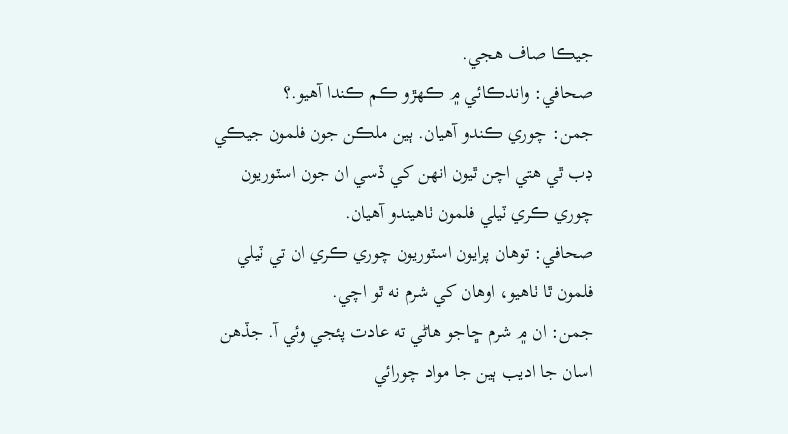جيڪا صاف هجي.
صحافي: واندڪائي ۾ ڪهڙو ڪم ڪندا آھيو.؟
جمن: چوري ڪندو آھيان. ٻين ملڪن جون فلمون جيڪي ڊب ٿي هتي اچن ٿيون انهن کي ڏسي ان جون اسٽوريون چوري ڪري ٽيلي فلمون ٺاهيندو آھيان.
صحافي: توهان پرايون اسٽوريون چوري ڪري ان تي ٽيلي فلمون ٿا ٺاهيو، اوهان کي شرم نه ٿو اچي.
جمن: ان ۾ شرم ڇاجو هاڻي ته عادت پئجي وئي آ. جڏھن اسان جا اديب ٻين جا مواد چورائي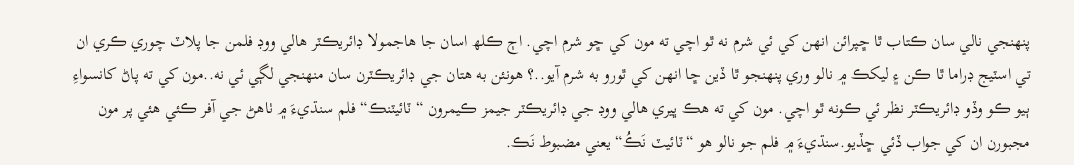پنهنجي نالي سان ڪتاب ٿا ڇپرائن انهن کي ئي شرم نه ٿو اچي ته مون کي ڇو شرم اچي. اڄ ڪلھ اسان جا ھاجمولا ڊائريڪٽر هالي ووڊ فلمن جا پلاٽ چوري ڪري ان تي اسٽيج ڊراما ٿا ڪن ۽ ليکڪ ۾ نالو وري پنهنجو ٿا ڏين ڇا انهن کي ٿورو به شرم آيو..؟ هونئن به هتان جي ڊائريڪٽرن سان منهنجي لڳي ئي نه..مون کي ته پاڻ کانسواءِ ٻيو ڪو وڏو ڊائريڪٽر نظر ئي ڪونه ٿو اچي. مون کي ته هڪ ڀيري هالي ووڊ جي ڊائريڪٽر جيمز ڪيمرون “ ٽائيٽنڪ“ فلم سنڌيءَ ۾ ٺاهڻ جي آفر ڪئي هئي پر مون مجبورن ان کي جواب ڏئي ڇڏيو.سنڌيءَ ۾ فلم جو نالو هو “ٽائيٽ نَڪُ“ يعني مضبوط نَڪ.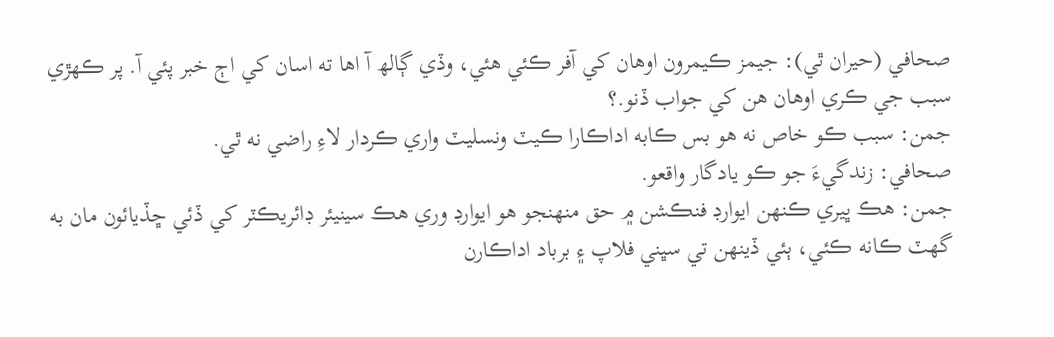صحافي (حيران ٿي): جيمز ڪيمرون اوهان کي آفر ڪئي هئي، وڏي ڳالھ آ اها ته اسان کي اڄ خبر پئي آ. پر ڪهڙي سبب جي ڪري اوهان هن کي جواب ڏنو.؟
جمن: سبب ڪو خاص نه هو بس ڪابه اداڪارا ڪيٽ ونسليٽ واري ڪردار لاءِ راضي نه ٿي.
صحافي: زندگيءَ جو ڪو يادگار واقعو.
جمن: هڪ ڀيري ڪنهن ايوارڊ فنڪشن ۾ حق منهنجو هو ايوارڊ وري هڪ سينيئر ڊائريڪٽر کي ڏئي ڇڏيائون مان به گهٽ ڪانه ڪئي، ٻئي ڏينهن تي سڀني فلاپ ۽ برباد اداڪارن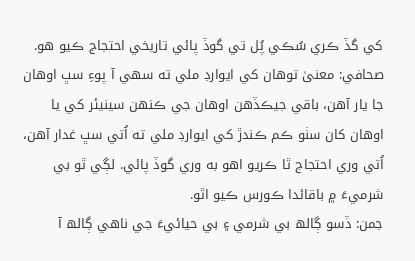کي گڏ ڪري سُڪي پُل تي گوڏ پائي تاريخي احتجاج ڪيو هو.
صحافي: معنىٰ توهان کي ايوارڊ ملي ته سهي آ پوءِ سڀ اوهان جا يار آھن، باقي جيڪڏھن اوهان جي ڪنهن سينيئر کي يا اوهان کان سٺو ڪم ڪندڙ کي ايوارڊ ملي ته اُتي سڀ غدار آھن، اُتي وري احتجاج ٿا ڪريو اھو به وري گوڏ پائي. لڳي ٿو بي شرميءَ ۾ باقائدا ڪورس ڪيو اٿو.
جمن: ڏسو ڳالھ بي شرمي ۽ بي حيائيءَ جي ناهي ڳالھ آ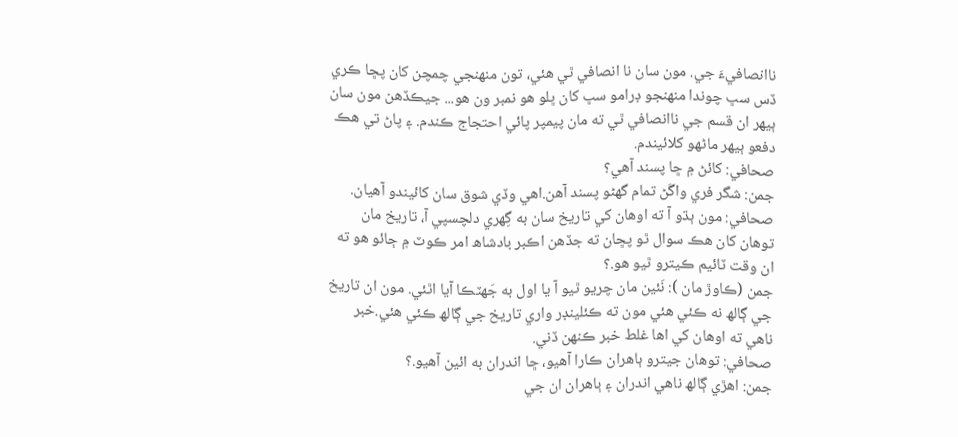ناانصافيءَ جي. مون سان نا انصافي ٿي هئي، تون منهنجي چمچن کان پڇا ڪري ڏس سڀ چوندا منهنجو ڊرامو سڀ کان ڀلو هو نمبر ون هو... جيڪڏھن مون سان ٻيھر ان قسم جي ناانصافي ٿي ته مان پيمپر پائي احتجاج ڪندم. ۽ پاڻ تي هڪ دفعو ٻيهر ماڻھو کلائيندم.
صحافي: کائڻ ۾ ڇا پسند آهي؟
جمن: شگر فري واڱڻ تمام گهڻو پسند آھن.اهي وڏي شوق سان کائيندو آھيان.
صحافي: مون ٻڌو آ ته اوهان کي تاريخ سان به گِھري دلچسپي آ، تاريخ مان توهان کان هڪ سوال ٿو پڇان ته جڏھن اڪبر بادشاھ امر ڪوٽ ۾ ڄائو هو ته ان وقت ٽائيم ڪيترو ٿيو هو.؟
جمن (ڪاوڙ مان ): نَئين مان چريو ٿيو آ يا اول به جَهٽڪا آيا اٿئي. مون ان تاريخ جي ڳالھ نه ڪئي هئي مون ته ڪئلينڊر واري تاريخ جي ڳالھ ڪئي هئي.خبر ناهي ته اوهان کي اها غلط خبر ڪنهن ڏني.
صحافي: توهان جيترو ٻاهران ڪارا آھيو، ڇا اندران به ائين آھيو.؟
جمن: اهڙي ڳالھ ناهي اندران ۽ ٻاهران ان جي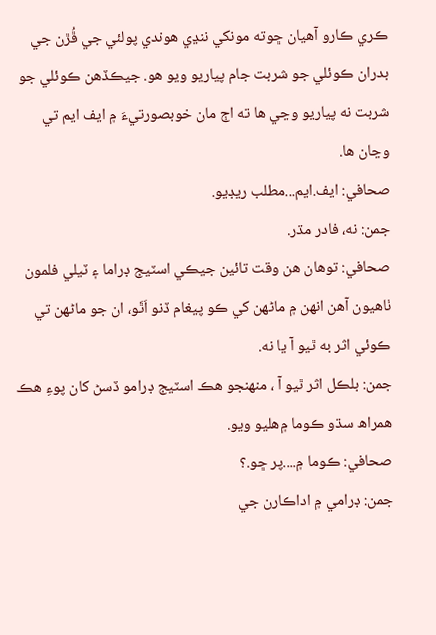ڪري ڪارو آھيان ڇوته مونکي ننڍي هوندي پولئي جي ڦُڙن جي بدران ڪوئلي جو شربت جام پياريو ويو هو. جيڪڏھن ڪوئلي جو شربت نه پياريو وڃي ها ته اڄ مان خوبصورتيءَ ۾ ايف ايم تي وڃان ها.
صحافي: ايف.ايم...مطلب ريڊيو.
جمن: نه، فادر مڌر.
صحافي: توهان هن وقت تائين جيڪي اسٽيج ڊراما ۽ ٽيلي فلمون ٺاهيون آھن انهن ۾ ماڻهن کي ڪو پيغام ڏنو اَٿَو، ان جو ماڻھن تي ڪوئي اثر به ٿيو آ يا نه.
جمن: بلڪل اثر ٿيو آ ، منهنجو هڪ اسٽيج ڊرامو ڏسڻ کان پوءِ هڪ همراھ سڌو ڪوما ۾ھليو ويو.
صحافي: ڪوما ۾....پر ڇو.؟
جمن: ڊرامي ۾ اداڪارن جي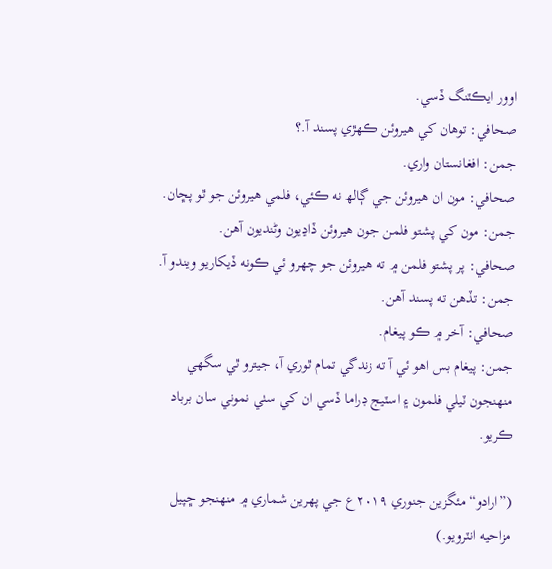اوور ايڪٽنگ ڏسي.
صحافي: توهان کي هيروئن ڪهڙي پسند آ.؟
جمن: افغانستان واري.
صحافي: مون ان هيروئن جي ڳالھ نه ڪئي، فلمي هيروئن جو ٿو پڇان.
جمن: مون کي پشتو فلمن جون هيروئن ڏاڍيون وڻنديون آھن.
صحافي: پر پشتو فلمن ۾ ته هيروئن جو چهرو ئي ڪونه ڏيکاريو ويندو آ.
جمن: تڏھن ته پسند آھن.
صحافي: آخر ۾ ڪو پيغام.
جمن: پيغام بس اهو ئي آ ته زندگي تمام ٿوري آ، جيترو ٿي سگهي منهنجون ٽيلي فلمون ۽ اسٽيج ڊراما ڏسي ان کي سٺي نموني سان برباد ڪريو.

(”ارادو“ مئگزين جنوري ۲۰۱۹ع جي پهرين شماري ۾ منهنجو ڇپيل مزاحيه انٽرويو.)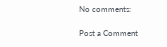No comments:

Post a Comment